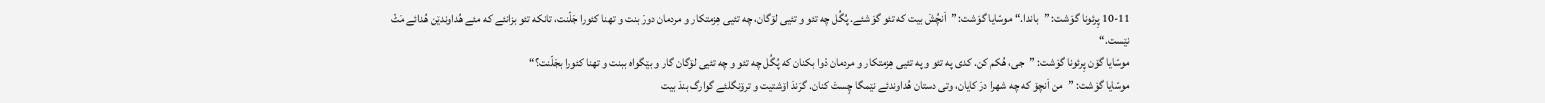10-11 پِرئونا گوَشت: ”باندا.“ موسّایا گوَشت: ”اَنچُشَ بیت که تئو گوَشئے. پُگُل چه تئو و تئیی لۆگان، چه تئیی هِزمتکار و مردمان دورَ بنت و تهنا کئورا جَلّنت، تانکه تئو بزانئے که مئے هُداوندێن هُدائے مَٹّ نێست.“
موسّایا گۆن پِرئونا گوَشت: ”جی، هُکم کن. کدی په تئو و په تئیی هِزمتکار و مردمان دْوا بکنان که پُگُل چه تئو و چه تئیی لۆگان گار و بێگواه ببنت و تهنا کئورا بجَلّنت؟“
موسّایا گوَشت: ”من اَنچۆ که چه شهرا درَ کایان، وتی دستان هُداوندئے نێمگا چِستَ کنان. گرَندَ اۆشتیت و ترۆنگلئے گوارگ بندَ بیت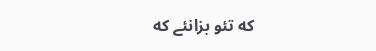که تئو بزانئے که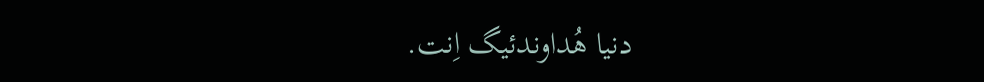دنیا هُداوندئیگ اِنت.